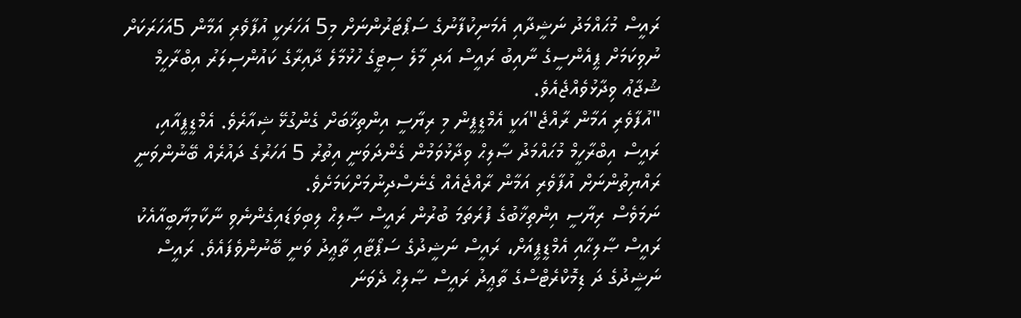ރައީސް މުޙައްމަދު ނަޝީދާއި އެމަނިކުފާނުގެ ސަޕޯޓަރުންނަށް މި5 އަހަރަކީ އުފާވެރި އަމާން 5އަހަރަކަށް ނުވިކަމަށް ޕީއެންސީގެ ނާއިބު ރައީސް އަދި މާލެ ސިޓީގެ ހުޅުމާލެ ދާއިރާގެ ކައުންސިލަރު އިބްރާހީމް ޝުޖާޢު ވިދާޅުވެއްޖެއެވެ.
"އުފާވެރި އަމާން ރާއްޖެ"އަކީ އެމްޑީޕީން މި ރިޔާސީ އިންތިޚާބަށް ގެންގުޅޭ ޝިއާރެވެ. އެމްޑީޕީއާއި، ރައީސް އިބްރާހީމް މުޙައްމަދު ޞާލިޙް ވިދާޅުވަމުން ގެންދަވަނީ އިތުރު 5 އަހަރުގެ ދައުރެއް ބޭނުންވަނީ ރައްޔިތުންނަށް އުފާވެރި އަމާން ރާއްޖެއެއް ގެނެސްދިނުމަށްކަމަށެވެ.
ނަމަވެސް ރިޔާސީ އިންތިޚާބުގެ ފުރަތަމަ ބުރުން ރައީސް ޞާލިޙް ލިބިވަޑައިގެންނެވި ނާކާމިޔާބީއާއެކު ރައީސް ޞާލިޙާއި އެމްޑީޕީއަށް، ރައީސް ނަޝީދުގެ ސަޕޯޓާއި ތާޢީދު ވަނީ ބޭނުންވެފައެވެ. ރައީސް ނަޝީދުގެ ދަ ޑިމޮކްރެޓްސްގެ ތާޢީދު ރައީސް ޞާލިޙް ދެވަނަ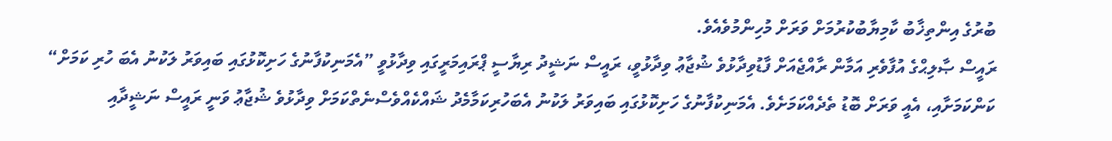ބުރުގެ އިންތިޚާބު ކާމިޔާބުކުރުމަށް ވަރަށް މުހިންމުވެއެވެ.
ރައީސް ޞާލިޙްގެ އުފާވެރި އަމާން ރާއްޖެއަށް ފާޑުވިދާޅުވެ ޝުޖާޢު ވިދާޅުވީ، ރައީސް ނަޝީދު ރިޔާސީ ޕްރައިމަރީގައި ވިދާޅުވީ ”އެމަނިކުފާނުގެ ހަށިކޮޅުގައި ބައިވަރު ލަކުނު އެބަ ހުރި ކަމަށް“ ކަންކަމަށާއި، އެއީ ވަރަށް ބޮޑު ތެދެއްކަމަށެވެ. އެމަނިކުފާނުގެ ހަށިކޮޅުގައި ބައިވަރު ލަކުނު އެބަހުރިކަމާމެދު ޝައްކެއްވެސްނެތްކަމަށް ވިދާޅުވެ ޝުޖާޢު ވަނީ ރައީސް ނަޝީދާއި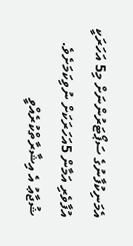އެމަނިކުފާނުގެ ސަޕޯޓަރުންނަށް މި5 އަހަރަކީ އުފާވެރި އަމާން 5އަހަރަކަށް ނުވިކަމަށެވެ.
ޝުޖާޢު އެ އިޝާރާތްކުރެއްވީ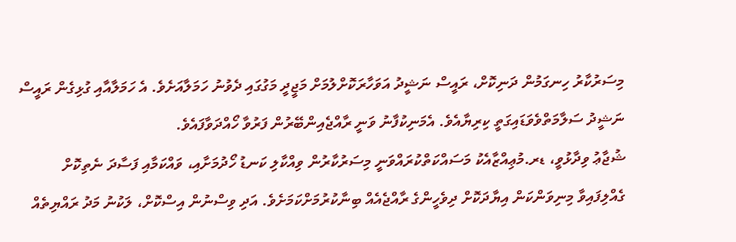މިސަރުކާރު ހިނގަމުން ދަނިކޮށް، ރައީސް ނަޝީދު އަވަހާރަކޮށްލުމަށް މަޖީދީ މަގުގައި ދެވުނު ހަމަލާއަށެވެ. އެ ހަމަލާއާއި ގުޅިގެން ރައީސް ނަޝީދު ސަލާމަތްވެވަޑައިގަތީ ކިރިޔާއެވެ. އެމަނިކުފާނު ވަނީ ރާއްޖެއިންބޭރުން ފަރުވާ ހޯއްދަވާފައެވެ.
ޝުޖާޢު ވިދާޅުވީ، ޑރ.މުޢިއްޒާއެކު މަސައްކަތްކުރައްވަނީ މިސަރުކާރުން ވިއްކާލި ކަނޑު ހޯދުމަށާއި، ވައްކަމާއި ފަސާދަ ނެތިކޮށް ގެއްލިފައިވާ މިނިވަންކަން އިޔާދަކޮށް ދިވެހީންގެ ރާއްޖެއެއް ބިނާކުރުމަށްކަމަށެވެ. އަދި ވިސްނުން އިސްކޮށް، ލަކުނު މަދު ރައްޔިތެއް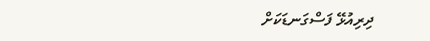ދިރިއުޅޭ ފަސްގަނޑަކަށް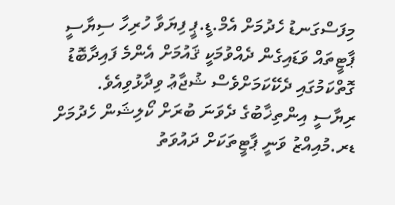މިފަސްގަނޑު ހެދުމަށް އެމް.ޑީ.ޕީ ފިޔަވާ ހުރިހާ ސިޔާސީ ޕާޓީތައް ވަޑައިގެން ދެއްވުމަކީ ޤައުމަށް އެންމެ ފައިދާބޮޑު ގޮތްކަމުގައި ދެކޭކަމަށްވެސް ޝުޖާޢު ވިދާޅުވިއެވެ.
ރިޔާސީ އިންތިޚާބުގެ ދެވަނަ ބުރަށް ކޯލިޝަން ހެދުމަށް ޑރ.މުއިއްޒު ވަނީ ޕާޓީތަކަށް ދައުވަތު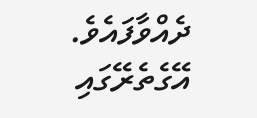ދެއްވާފައެވެ. އޭގެތެރޭގައި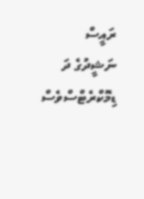ރައީސް ނަޝީދުގެ ދަ ޑިމޮކްރެޓްސްވެސް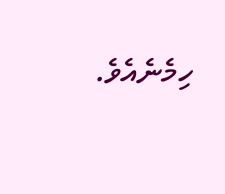ހިމެނެއެވެ.